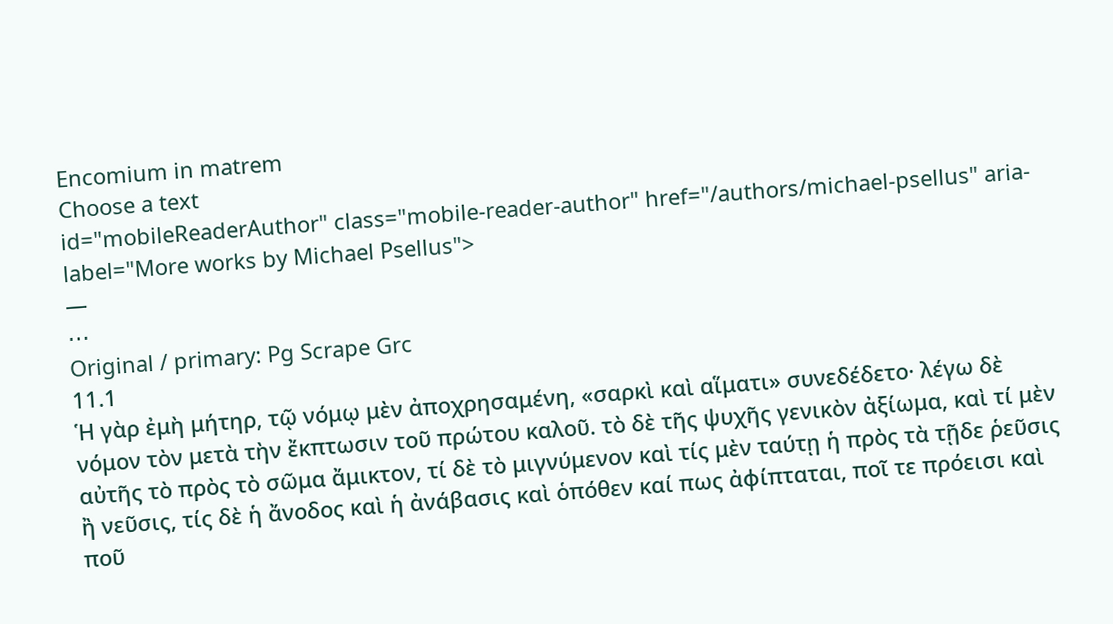Encomium in matrem
Choose a text
id="mobileReaderAuthor" class="mobile-reader-author" href="/authors/michael-psellus" aria-label="More works by Michael Psellus">
—
⋯
Original / primary: Pg Scrape Grc
11.1
Ἡ γὰρ ἐμὴ μήτηρ, τῷ νόμῳ μὲν ἀποχρησαμένη, «σαρκὶ καὶ αἵματι» συνεδέδετο· λέγω δὲ νόμον τὸν μετὰ τὴν ἔκπτωσιν τοῦ πρώτου καλοῦ. τὸ δὲ τῆς ψυχῆς γενικὸν ἀξίωμα, καὶ τί μὲν αὐτῆς τὸ πρὸς τὸ σῶμα ἄμικτον, τί δὲ τὸ μιγνύμενον καὶ τίς μὲν ταύτῃ ἡ πρὸς τὰ τῇδε ῥεῦσις ἢ νεῦσις, τίς δὲ ἡ ἄνοδος καὶ ἡ ἀνάβασις καὶ ὁπόθεν καί πως ἀφίπταται, ποῖ τε πρόεισι καὶ ποῦ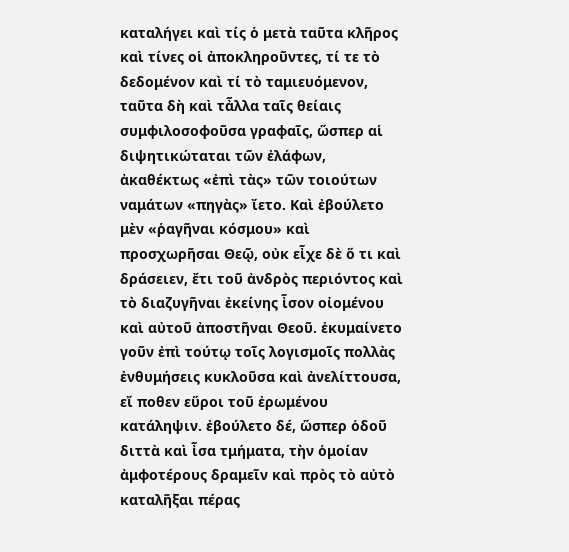καταλήγει καὶ τίς ὁ μετὰ ταῦτα κλῆρος καὶ τίνες οἱ ἀποκληροῦντες, τί τε τὸ δεδομένον καὶ τί τὸ ταμιευόμενον, ταῦτα δὴ καὶ τἆλλα ταῖς θείαις συμφιλοσοφοῦσα γραφαῖς, ὥσπερ αἱ διψητικώταται τῶν ἐλάφων, ἀκαθέκτως «ἐπὶ τὰς» τῶν τοιούτων ναμάτων «πηγὰς» ἴετο. Καὶ ἐβούλετο μὲν «ῥαγῆναι κόσμου» καὶ προσχωρῆσαι Θεῷ, οὐκ εἶχε δὲ ὅ τι καὶ δράσειεν, ἔτι τοῦ ἀνδρὸς περιόντος καὶ τὸ διαζυγῆναι ἐκείνης ἶσον οἰομένου καὶ αὐτοῦ ἀποστῆναι Θεοῦ. ἐκυμαίνετο γοῦν ἐπὶ τούτῳ τοῖς λογισμοῖς πολλὰς ἐνθυμήσεις κυκλοῦσα καὶ ἀνελίττουσα, εἴ ποθεν εὕροι τοῦ ἐρωμένου κατάληψιν. ἐβούλετο δέ, ὥσπερ ὁδοῦ διττὰ καὶ ἶσα τμήματα, τὴν ὁμοίαν ἀμφοτέρους δραμεῖν καὶ πρὸς τὸ αὐτὸ καταλῆξαι πέρας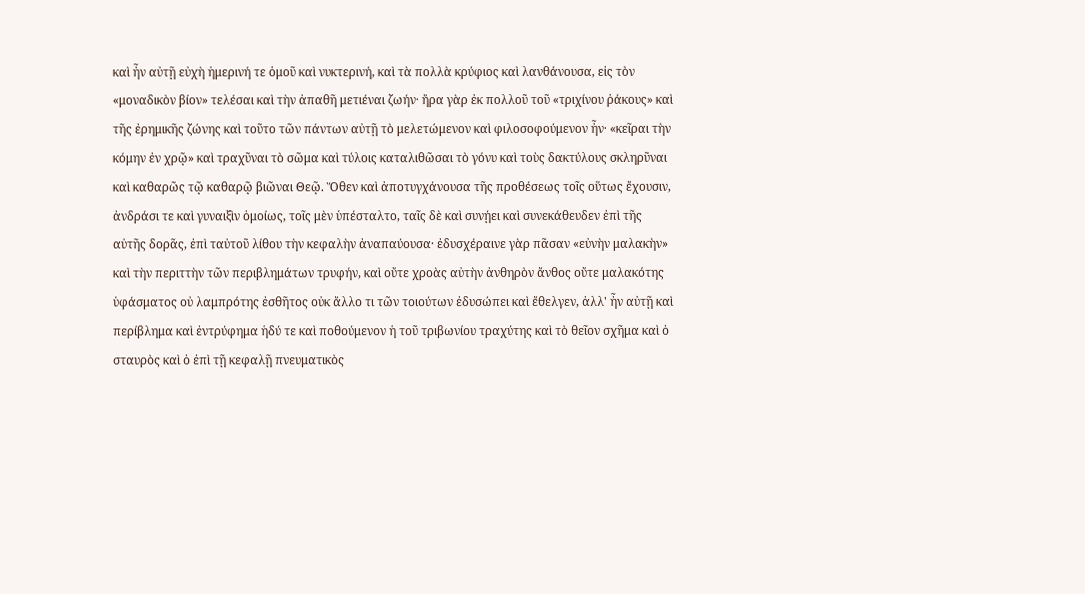καὶ ἦν αὐτῇ εὐχὴ ἡμερινή τε ὁμοῦ καὶ νυκτερινή, καὶ τὰ πολλὰ κρύφιος καὶ λανθάνουσα, εἰς τὸν «μοναδικὸν βίον» τελέσαι καὶ τὴν ἀπαθῆ μετιέναι ζωήν· ἤρα γὰρ ἐκ πολλοῦ τοῦ «τριχίνου ῥάκους» καὶ τῆς ἐρημικῆς ζώνης καὶ τοῦτο τῶν πάντων αὐτῇ τὸ μελετώμενον καὶ φιλοσοφούμενον ἦν· «κεῖραι τὴν κόμην ἐν χρῷ» καὶ τραχῦναι τὸ σῶμα καὶ τύλοις καταλιθῶσαι τὸ γόνυ καὶ τοὺς δακτύλους σκληρῦναι καὶ καθαρῶς τῷ καθαρῷ βιῶναι Θεῷ. Ὅθεν καὶ ἀποτυγχάνουσα τῆς προθέσεως τοῖς οὕτως ἔχουσιν, ἀνδράσι τε καὶ γυναιξὶν ὁμοίως, τοῖς μὲν ὑπέσταλτο, ταῖς δὲ καὶ συνῄει καὶ συνεκάθευδεν ἐπὶ τῆς αὐτῆς δορᾶς, ἐπὶ ταὐτοῦ λίθου τὴν κεφαλὴν ἀναπαύουσα· ἐδυσχέραινε γὰρ πᾶσαν «εὐνὴν μαλακὴν» καὶ τὴν περιττὴν τῶν περιβλημάτων τρυφήν, καὶ οὔτε χροὰς αὐτὴν ἀνθηρὸν ἄνθος οὔτε μαλακότης ὑφάσματος οὐ λαμπρότης ἐσθῆτος οὐκ ἄλλο τι τῶν τοιούτων ἐδυσώπει καὶ ἔθελγεν, ἀλλ' ἦν αὐτῇ καὶ περίβλημα καὶ ἐντρύφημα ἡδύ τε καὶ ποθούμενον ἡ τοῦ τριβωνίου τραχύτης καὶ τὸ θεῖον σχῆμα καὶ ὁ σταυρὸς καὶ ὁ ἐπὶ τῇ κεφαλῇ πνευματικὸς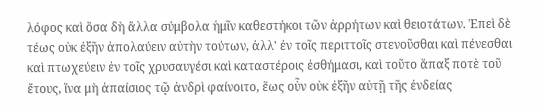λόφος καὶ ὅσα δὴ ἄλλα σύμβολα ἡμῖν καθεστήκοι τῶν ἀρρήτων καὶ θειοτάτων. Ἐπεὶ δὲ τέως οὐκ ἐξῆν ἀπολαύειν αὐτὴν τούτων, ἀλλ' ἐν τοῖς περιττοῖς στενοῦσθαι καὶ πένεσθαι καὶ πτωχεύειν ἐν τοῖς χρυσαυγέσι καὶ καταστέροις ἐσθήμασι, καὶ τοῦτο ἅπαξ ποτὲ τοῦ ἔτους, ἵνα μὴ ἀπαίσιος τῷ ἀνδρὶ φαίνοιτο, ἕως οὖν οὐκ ἐξῆν αὐτῇ τῆς ἐνδείας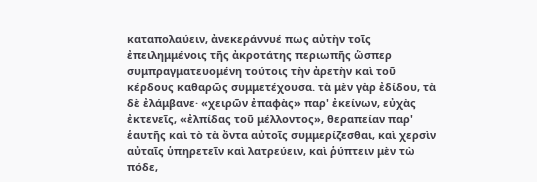καταπολαύειν, ἀνεκεράννυέ πως αὐτὴν τοῖς ἐπειλημμένοις τῆς ἀκροτάτης περιωπῆς ὥσπερ συμπραγματευομένη τούτοις τὴν ἀρετὴν καὶ τοῦ κέρδους καθαρῶς συμμετέχουσα. τὰ μὲν γὰρ ἐδίδου, τὰ δὲ ἐλάμβανε· «χειρῶν ἐπαφὰς» παρ' ἐκείνων, εὐχὰς ἐκτενεῖς, «ἐλπίδας τοῦ μέλλοντος», θεραπείαν παρ' ἑαυτῆς καὶ τὸ τὰ ὄντα αὐτοῖς συμμερίζεσθαι, καὶ χερσὶν αὐταῖς ὑπηρετεῖν καὶ λατρεύειν, καὶ ῥύπτειν μὲν τὼ πόδε,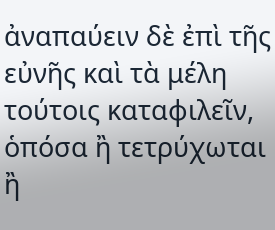ἀναπαύειν δὲ ἐπὶ τῆς εὐνῆς καὶ τὰ μέλη τούτοις καταφιλεῖν, ὁπόσα ἢ τετρύχωται ἢ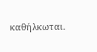καθήλκωται.